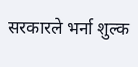सरकारले भर्ना शुल्क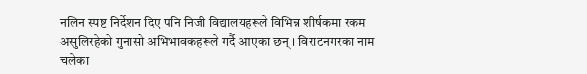नलिन स्पष्ट निर्देशन दिए पनि निजी विद्यालयहरूले विभिन्न शीर्षकमा रकम असुलिरहेको गुनासो अभिभावकहरूले गर्दै आएका छन् । विराटनगरका नाम चलेका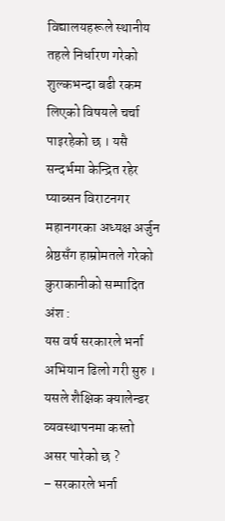विद्यालयहरूले स्थानीय तहले निर्धारण गरेको शुल्कभन्दा बढी रकम लिएको विषयले चर्चा पाइरहेको छ । यसै सन्दर्भमा केन्द्रित रहेर प्याब्सन विराटनगर महानगरका अध्यक्ष अर्जुन श्रेष्ठसँग हाम्रोमतले गरेको कुराकानीको सम्पादित अंश :
यस वर्ष सरकारले भर्ना अभियान ढिलो गरी सुरु । यसले शैक्षिक क्यालेन्डर व्यवस्थापनमा कस्तो असर पारेको छ ?
– सरकारले भर्ना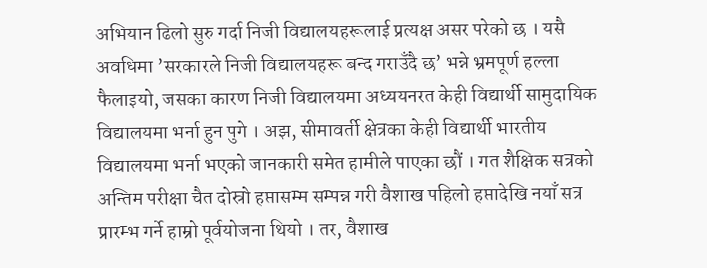अभियान ढिलो सुरु गर्दा निजी विद्यालयहरूलाई प्रत्यक्ष असर परेको छ । यसै अवधिमा ’सरकारले निजी विद्यालयहरू बन्द गराउँदै छ’ भन्ने भ्रमपूर्ण हल्ला फैलाइयो, जसका कारण निजी विद्यालयमा अध्ययनरत केही विद्यार्थी सामुदायिक विद्यालयमा भर्ना हुन पुगे । अझ, सीमावर्ती क्षेत्रका केही विद्यार्थी भारतीय विद्यालयमा भर्ना भएको जानकारी समेत हामीले पाएका छौं । गत शैक्षिक सत्रको अन्तिम परीक्षा चैत दोस्रो हप्तासम्म सम्पन्न गरी वैशाख पहिलो हप्तादेखि नयाँ सत्र प्रारम्भ गर्ने हाम्रो पूर्वयोजना थियो । तर, वैशाख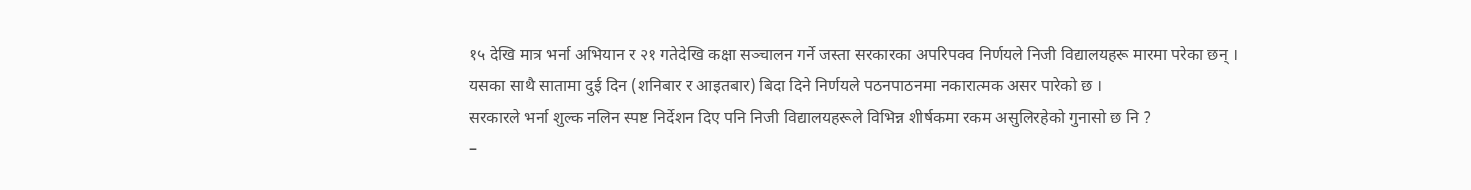१५ देखि मात्र भर्ना अभियान र २१ गतेदेखि कक्षा सञ्चालन गर्ने जस्ता सरकारका अपरिपक्व निर्णयले निजी विद्यालयहरू मारमा परेका छन् । यसका साथै सातामा दुई दिन (शनिबार र आइतबार) बिदा दिने निर्णयले पठनपाठनमा नकारात्मक असर पारेको छ ।
सरकारले भर्ना शुल्क नलिन स्पष्ट निर्देशन दिए पनि निजी विद्यालयहरूले विभिन्न शीर्षकमा रकम असुलिरहेको गुनासो छ नि ?
–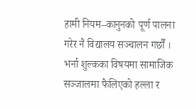हामी नियम–कानुनको पूर्ण पालना गरेर नै विद्यालय सञ्चालन गर्छौं । भर्ना शुल्कका विषयमा सामाजिक सञ्जालमा फैलिएको हल्ला र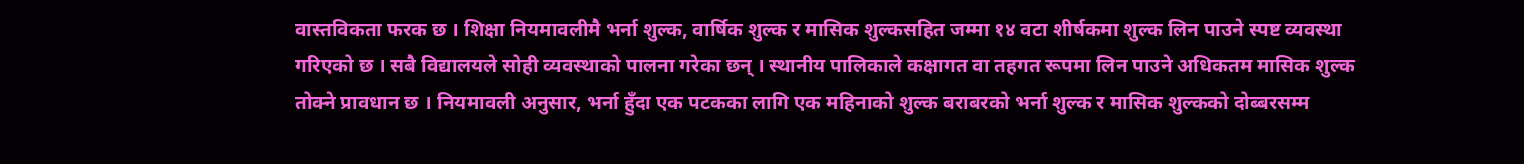वास्तविकता फरक छ । शिक्षा नियमावलीमै भर्ना शुल्क, वार्षिक शुल्क र मासिक शुल्कसहित जम्मा १४ वटा शीर्षकमा शुल्क लिन पाउने स्पष्ट व्यवस्था गरिएको छ । सबै विद्यालयले सोही व्यवस्थाको पालना गरेका छन् । स्थानीय पालिकाले कक्षागत वा तहगत रूपमा लिन पाउने अधिकतम मासिक शुल्क तोक्ने प्रावधान छ । नियमावली अनुसार, भर्ना हुँदा एक पटकका लागि एक महिनाको शुल्क बराबरको भर्ना शुल्क र मासिक शुल्कको दोब्बरसम्म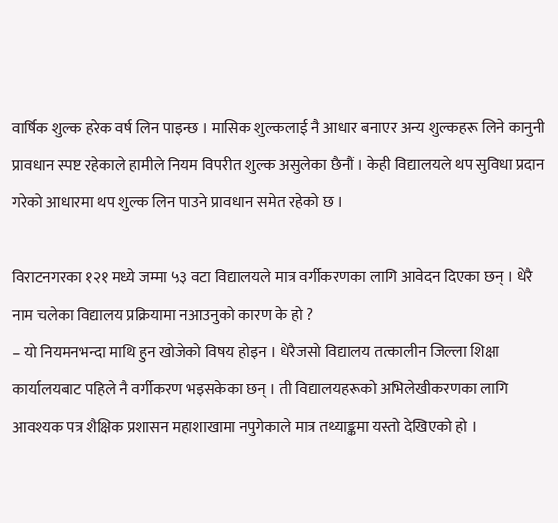वार्षिक शुल्क हरेक वर्ष लिन पाइन्छ । मासिक शुल्कलाई नै आधार बनाएर अन्य शुल्कहरू लिने कानुनी प्रावधान स्पष्ट रहेकाले हामीले नियम विपरीत शुल्क असुलेका छैनौं । केही विद्यालयले थप सुविधा प्रदान गरेको आधारमा थप शुल्क लिन पाउने प्रावधान समेत रहेको छ ।

विराटनगरका १२१ मध्ये जम्मा ५३ वटा विद्यालयले मात्र वर्गीकरणका लागि आवेदन दिएका छन् । धेरै नाम चलेका विद्यालय प्रक्रियामा नआउनुको कारण के हो ?
– यो नियमनभन्दा माथि हुन खोजेको विषय होइन । धेरैजसो विद्यालय तत्कालीन जिल्ला शिक्षा कार्यालयबाट पहिले नै वर्गीकरण भइसकेका छन् । ती विद्यालयहरूको अभिलेखीकरणका लागि आवश्यक पत्र शैक्षिक प्रशासन महाशाखामा नपुगेकाले मात्र तथ्याङ्कमा यस्तो देखिएको हो ।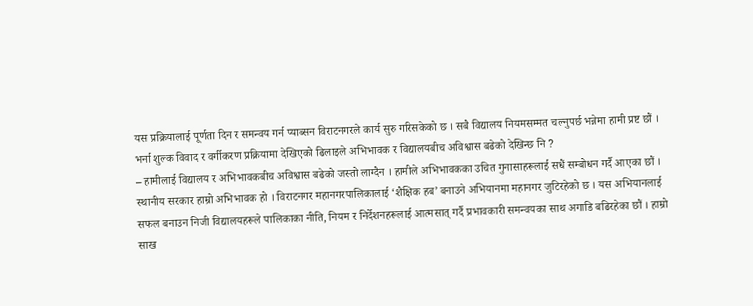यस प्रक्रियालाई पूर्णता दिन र समन्वय गर्न प्याब्सन विराटनगरले कार्य सुरु गरिसकेको छ । सबै विद्यालय नियमसम्मत चल्नुपर्छ भन्नेमा हामी प्रष्ट छौं ।
भर्ना शुल्क विवाद र वर्गीकरण प्रक्रियामा देखिएको ढिलाइले अभिभावक र विद्यालयबीच अविश्वास बढेको देखिन्छ नि ?
– हामीलाई विद्यालय र अभिभावकबीच अविश्वास बढेको जस्तो लाग्दैन । हामीले अभिभावकका उचित गुनासाहरूलाई सधैं सम्बोधन गर्दै आएका छौं । स्थानीय सरकार हाम्रो अभिभावक हो । विराटनगर महानगरपालिकालाई ‘शैक्षिक हब’ बनाउने अभियानमा महानगर जुटिरहेको छ । यस अभियानलाई सफल बनाउन निजी विद्यालयहरूले पालिकाका नीति, नियम र निर्देशनहरूलाई आत्मसात् गर्दै प्रभावकारी समन्वयका साथ अगाडि बढिरहेका छौं । हाम्रो साख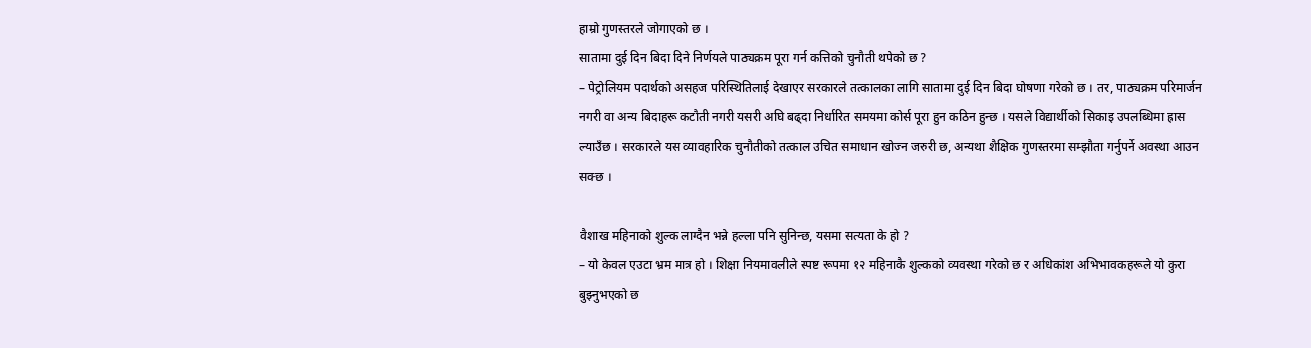हाम्रो गुणस्तरले जोगाएको छ ।
सातामा दुई दिन बिदा दिने निर्णयले पाठ्यक्रम पूरा गर्न कत्तिको चुनौती थपेको छ ?
– पेट्रोलियम पदार्थको असहज परिस्थितिलाई देखाएर सरकारले तत्कालका लागि सातामा दुई दिन बिदा घोषणा गरेको छ । तर, पाठ्यक्रम परिमार्जन नगरी वा अन्य बिदाहरू कटौती नगरी यसरी अघि बढ्दा निर्धारित समयमा कोर्स पूरा हुन कठिन हुन्छ । यसले विद्यार्थीको सिकाइ उपलब्धिमा ह्रास ल्याउँछ । सरकारले यस व्यावहारिक चुनौतीको तत्काल उचित समाधान खोज्न जरुरी छ, अन्यथा शैक्षिक गुणस्तरमा सम्झौता गर्नुपर्ने अवस्था आउन सक्छ ।

वैशाख महिनाको शुल्क लाग्दैन भन्ने हल्ला पनि सुनिन्छ, यसमा सत्यता के हो ?
– यो केवल एउटा भ्रम मात्र हो । शिक्षा नियमावलीले स्पष्ट रूपमा १२ महिनाकै शुल्कको व्यवस्था गरेको छ र अधिकांश अभिभावकहरूले यो कुरा बुझ्नुभएको छ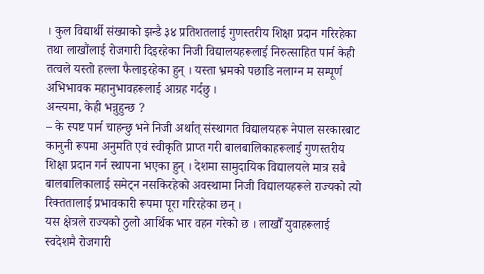। कुल विद्यार्थी संख्याको झन्डै ३४ प्रतिशतलाई गुणस्तरीय शिक्षा प्रदान गरिरहेका तथा लाखौंलाई रोजगारी दिइरहेका निजी विद्यालयहरूलाई निरुत्साहित पार्न केही तत्वले यस्तो हल्ला फैलाइरहेका हुन् । यस्ता भ्रमको पछाडि नलाग्न म सम्पूर्ण अभिभावक महानुभावहरूलाई आग्रह गर्दछु ।
अन्त्यमा, केही भन्नुहुन्छ ?
– के स्पष्ट पार्न चाहन्छु भने निजी अर्थात् संस्थागत विद्यालयहरू नेपाल सरकारबाट कानुनी रूपमा अनुमति एवं स्वीकृति प्राप्त गरी बालबालिकाहरूलाई गुणस्तरीय शिक्षा प्रदान गर्न स्थापना भएका हुन् । देशमा सामुदायिक विद्यालयले मात्र सबै बालबालिकालाई समेट्न नसकिरहेको अवस्थामा निजी विद्यालयहरूले राज्यको त्यो रिक्ततालाई प्रभावकारी रूपमा पूरा गरिरहेका छन् ।
यस क्षेत्रले राज्यको ठुलो आर्थिक भार वहन गरेको छ । लाखौँ युवाहरूलाई स्वदेशमै रोजगारी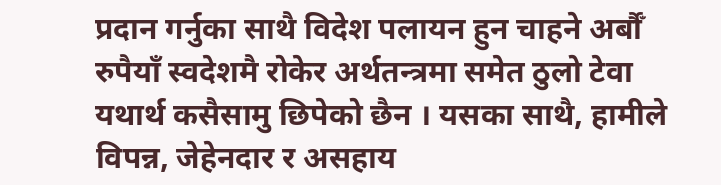प्रदान गर्नुका साथै विदेश पलायन हुन चाहने अर्बौँ रुपैयाँ स्वदेशमै रोकेर अर्थतन्त्रमा समेत ठुलो टेवा यथार्थ कसैसामु छिपेको छैन । यसका साथै, हामीले विपन्न, जेहेनदार र असहाय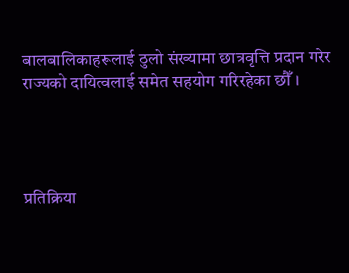बालबालिकाहरूलाई ठुलो संख्यामा छात्रवृत्ति प्रदान गरेर राज्यको दायित्वलाई समेत सहयोग गरिरहेका छौँ ।




प्रतिक्रिया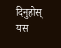दिनुहोस्
यस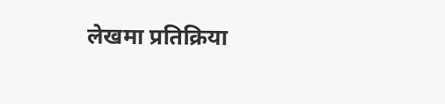लेखमा प्रतिक्रिया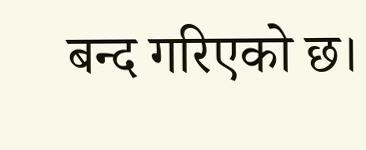बन्द गरिएको छ।